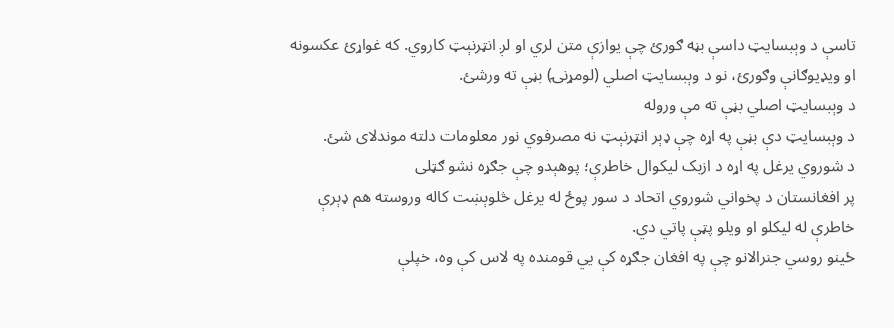تاسې د وېبسایټ داسې بڼه ګورئ چې یوازې متن لري او لږ انټرنېټ کاروي. که غواړئ عکسونه او ویډیوګانې وګورئ، نو د وېبسایټ اصلي (لومړنۍ) بڼې ته ورشئ.
د وېبسایټ اصلي بڼې ته مې وروله
د وېبسایټ دې بڼې په اړه چې ډېر انټرنېټ نه مصرفوي نور معلومات دلته موندلای شئ.
د شوروي یرغل په اړه د ازبک لیکوال خاطرې؛ پوهېدو چې جګړه نشو ګټلی
پر افغانستان د پخواني شوروي اتحاد د سور پوځ له یرغل څلوېښت کاله وروسته هم ډېرې خاطرې له لیکلو او ویلو پټې پاتي دي.
ځینو روسي جنرالانو چې په افغان جګړه کې یي قومنده په لاس کې وه، خپلې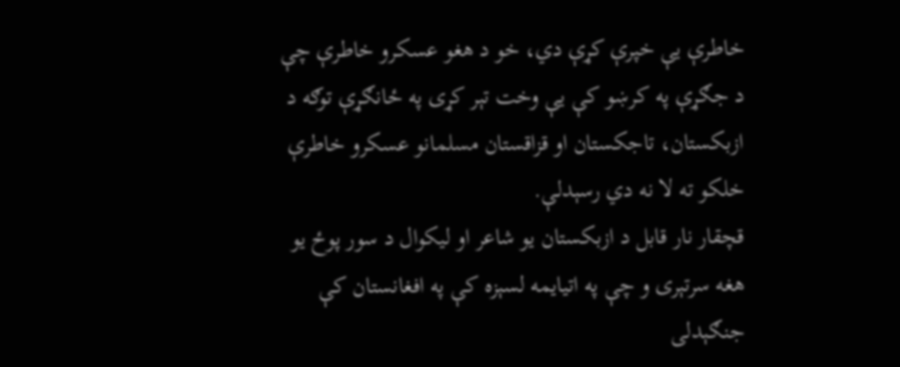خاطرې یې خپرې کړې دي، خو د هغو عسکرو خاطرې چې د جګړې په کرښو کې یې وخت تېر کړی په ځانګړې توګه د ازبکستان، تاجکستان او قزاقستان مسلمانو عسکرو خاطرې خلکو ته لا نه دي رسېدلې.
قچقار نار قابل د ازبکستان یو شاعر او لیکوال د سور پوځ یو هغه سرتېری و چې په اتیایمه لسېزه کې په افغانستان کې جنګېدلی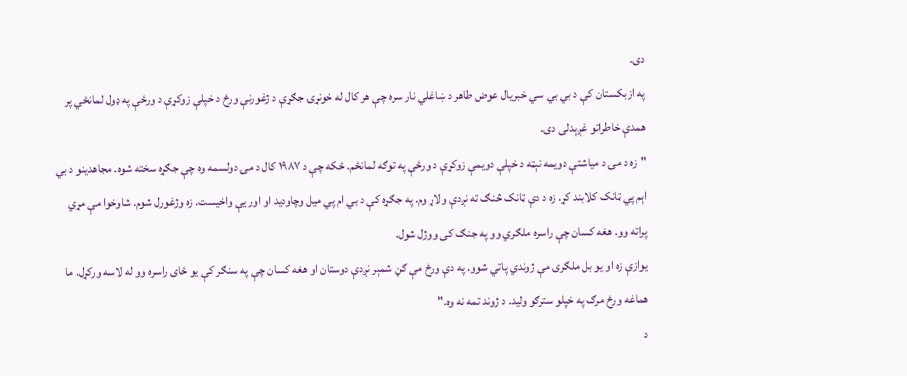دی.
په ازبکستان کې د بي بي سي خبریال عوض طاهر د ښاغلي نار سره چې هر کال له خونړۍ جګړې د ژغورنې ورځ د خپلې زوکړې د ورځې په ډول لمانځي پر همدې خاطراتو غږېدلی دی.
"زه د مۍ د میاشتې دویمه نېټه د خپلې دویمې زوکړې د ورځې په توګه لمانځم. ځکه چې د ۱۹۸۷ کال د مۍ دولسمه وه چې جګړه سخته شوه. مجاهدینو د بي اېم پي ټانک کلابند کړ. زه د دې ټانک څنګ ته نږدې ولاړ وم. په جګړه کې د بي ام پي میل وچاودید او اور یې واخیست. زه وژغورل شوم. شاوخوا مې مړي پراته وو. هغه کسان چې راسره ملګري وو په جنګ کی ووژل شول.
یوازې زه او یو بل ملګری مې ژوندي پاتي شوو. په دې ورځ مې ګڼ شمېر نږدې دوستان او هغه کسان چې په سنګر کې یو ځای راسره وو له لاسه ورکړل. ما هماغه ورځ مرګ په خپلو سترګو ولید. د ژوند تمه نه وه."
د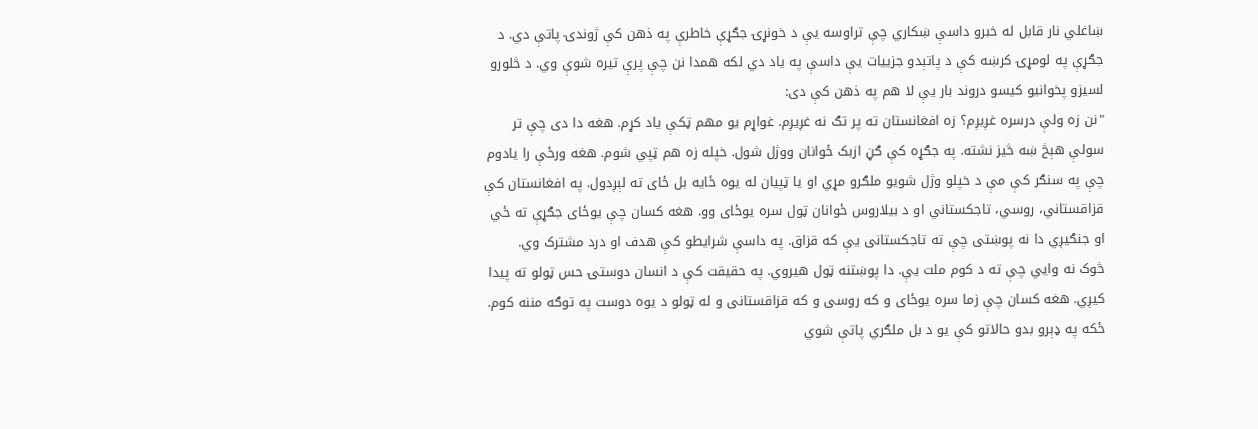ښاغلي نار قابل له خبرو داسې ښکاري چې تراوسه یې د خونړۍ جګړې خاطرې په ذهن کې ژوندۍ پاتې دي. د جګړې په لومړۍ کرښه کې د پاتېدو جزییات یې داسې په یاد دي لکه همدا نن چې پرې تیره شوې وي. د څلورو لسیزو پخوانیو کیسو دروند بار یې لا هم په ذهن کې دی:
"نن زه ولې درسره غږیږم؟ زه افغانستان ته پر تګ نه غږیږم. غواړم یو مهم ټکې یاد کړم. هغه دا دی چې تر سولې هېڅ ښه څیز نشته. په جګړه کې ګڼ ازبک ځوانان ووژل شول. خپله زه هم ټپي شوم. هغه ورځې را یادوم چې په سنګر کې مې د خپلو وژل شویو ملګرو مړي او یا ټپيان له یوه ځایه بل ځای ته لېږدول. په افغانستان کې قزاقستاني، روسي، تاجکستاني او د بیلاروس ځوانان ټول سره یوځای وو. هغه کسان چې یوځای جګړې ته ځي او جنګیږي دا نه پوښتی چې ته تاجکستانی یې که قزاق. په داسې شرایطو کې هدف او درد مشترک وي.
څوک نه وایي چې ته د کوم ملت یې. دا پوښتنه ټول هیروي. په حقیقت کې د انسان دوستۍ حس ټولو ته پیدا کیږي. هغه کسان چې زما سره یوځای و که روسی و که قزاقستانی و له ټولو د یوه دوست په توګه مننه کوم. ځکه په ډېرو بدو حالاتو کې یو د بل ملګري پاتې شوي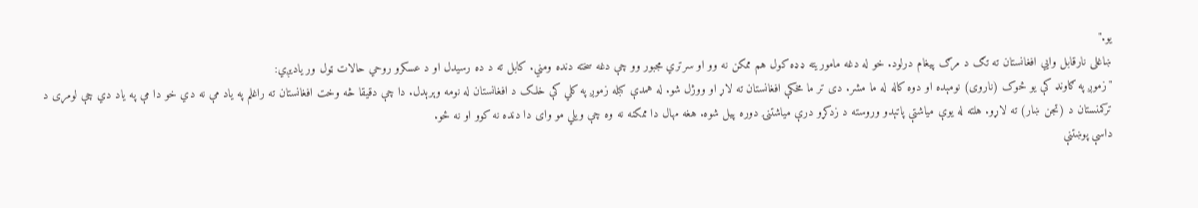یو."
ښاغلی نارقابل وایي افغانستان ته تګ د مرګ پیغام درلود. خو له دغه ماموریته ډډه کول هم ممکن نه وو او سرتري مجبور وو چې دغه سخته دنده ومني. کابل ته د ده رسیدل او د عسکرو روحي حالات ټول ور یادیږي:
"زموږ په ګاونډ کې یو څوک (ناروی) نومېده او دوه کاله له ما مشر. دی تر ما مخکې افغانستان ته لاړ او ووژل شو. له همدې کبله زموږ په کلي کې خلک د افغانستان له نومه وېرېدل. دا چې دقیقا څه وخت افغانستان ته راغلم په یاد مې نه دي خو دا مې په یاد دي چې لومړی د ترکمنستان د (تجن ښار) ته لاړو. هلته له یوې میاشتې پاتېدو وروسته د زدکړو درې میاشتنۍ دوره پیل شوه. هغه مهال دا ممکنه نه وه چې ویلي مو وای دا دنده نه کوو او نه ځو.
داسې پوښتنې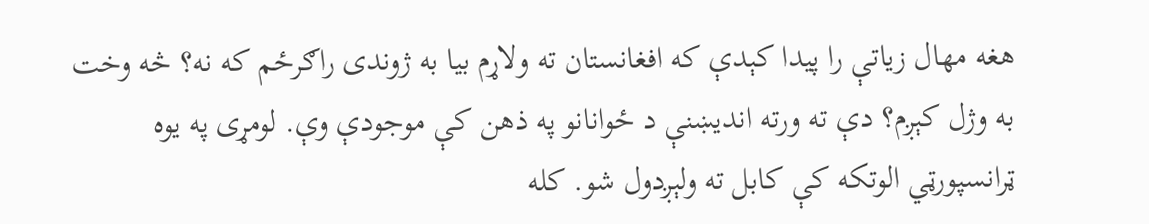هغه مهال زیاتې را پیدا کېدې که افغانستان ته ولاړم بیا به ژوندی راګرځم که نه؟ څه وخت به وژل کېږم؟ دې ته ورته اندیښنې د ځوانانو په ذهن کې موجودې وې. لومړی په یوه ټرانسپورټي الوتکه کې کابل ته ولېږدول شو. کله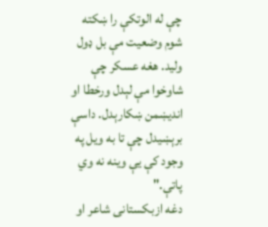چې له الوتکې را ښکته شوم وضعیت مې بل ډول ولید. هغه عسکر چې شاوخوا مې لېدل ورخطا او اندیښمن ښکارېدل. داسې برېښیدل چې تا به ویل په وجود کې یې وینه نه وي پاتې."
دغه ازبکستانی شاعر او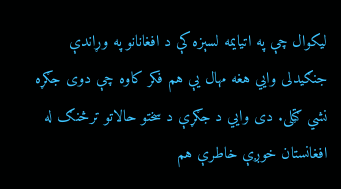لیکوال چې په اتیایمه لسېزه کې د افغانانو په وړاندې جنګیدلی وایي هغه مهال یې هم فکر کاوه چې دوی جګړه نشي ګټلی. دی وایي د جګړې د سختو حالاتو ترڅنګ له افغانستان خوږې خاطرې هم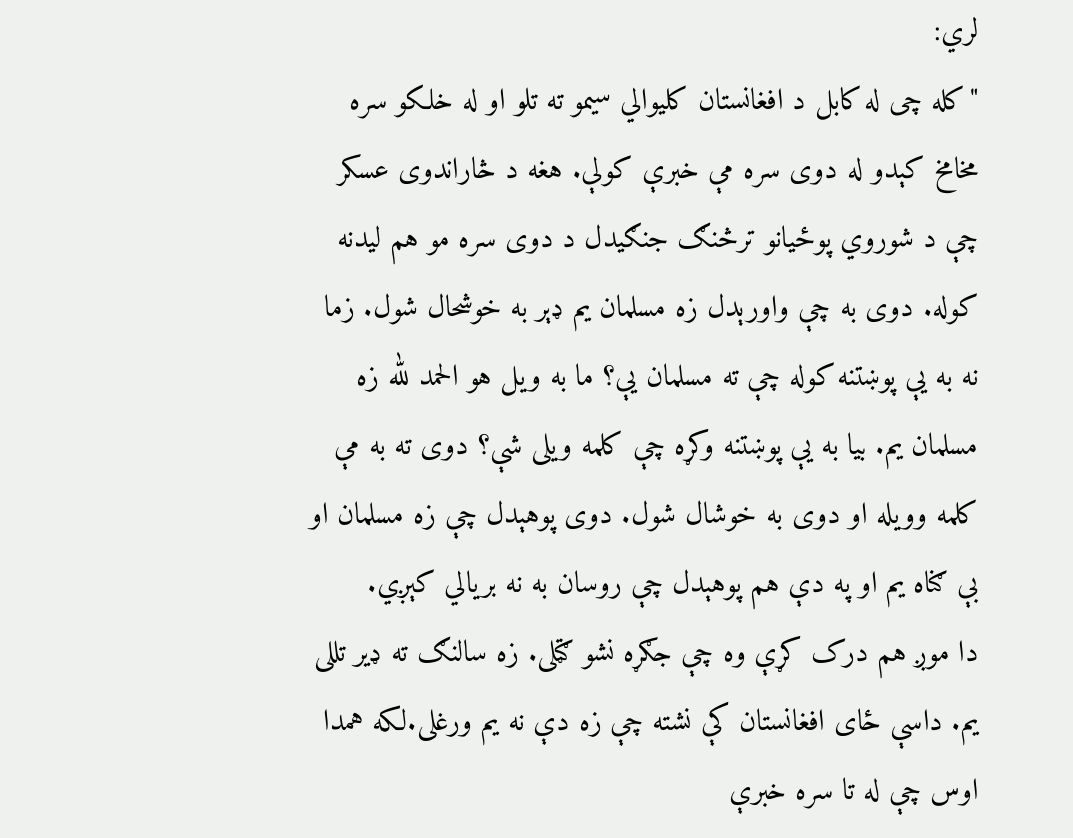لري:
"کله چی له کابل د افغانستان کلیوالي سیمو ته تلو او له خلکو سره مخامخ کېدو له دوی سره مې خبرې کولې. هغه د څاراندوی عسکر چې د شوروي پوځیانو ترڅنګ جنګیدل د دوی سره مو هم لیدنه کوله. دوی به چې واورېدل زه مسلمان یم ډېر به خوشحال شول. زما نه به یې پوښتنه کوله چې ته مسلمان یې؟ ما به ویل هو الحمد لله زه مسلمان یم. بیا به یې پوښتنه وکړه چې کلمه ویلی شې؟ دوی ته به مې کلمه وویله او دوی به خوشال شول. دوی پوهېدل چې زه مسلمان او بې ګناه یم او په دې هم پوهېدل چې روسان به نه بریالي کېږي.
دا موږ هم درک کړې وه چې جګړه نشو ګټلی. زه سالنګ ته ډير تللی یم. داسې ځای افغانستان کې نشته چې زه دې نه یم ورغلی.لکه همدا اوس چې له تا سره خبرې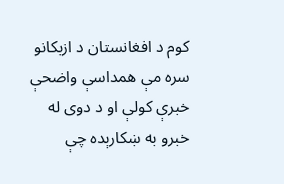کوم د افغانستان د ازبکانو سره مې همداسې واضحې خبرې کولې او د دوی له خبرو به ښکارېده چې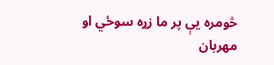څومره یې پر ما زړه سوځي او مهربان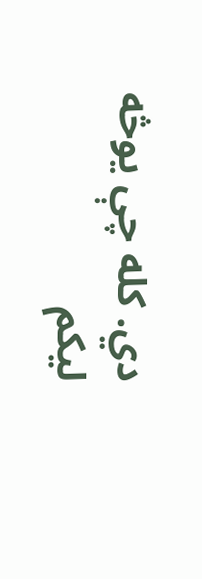دي. کله چې یوڅه لیکم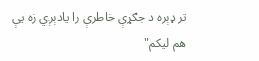تر ډېره د جګړې خاطرې را یادېږي زه یې هم لیکم"